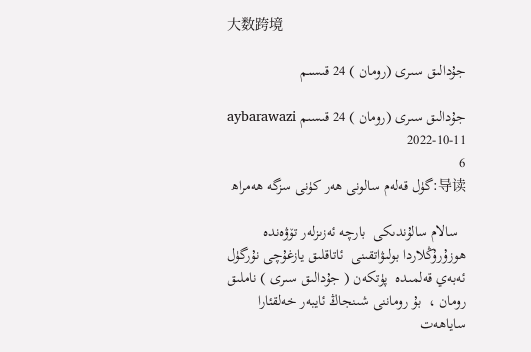大数跨境

جۇدالىق سىرى (رومان ) 24 قىسىم

جۇدالىق سىرى (رومان ) 24 قىسىم aybarawazi
2022-10-11
6
导读:گۈل قەلەم سالونى ھەر كۈنى سزگە ھەمراھ

  سالام سالۇندىكى  بارچە ئەزىزلەر تۆۋەندە ھوزۇرۇڭلاردا بولىۋاتقىنى  ئاتاقلىق يازغۇچى نۇرگۈل ئەبەي قەلمىدە  پۈتكەن ( جۇدالىق سىرى ) ناملىق رومان ،  بۇ روماننى شىنجاڭ ئايبەر خەلقئارا ساياھەت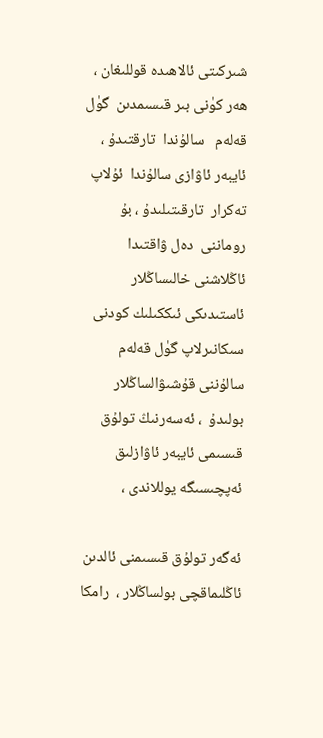شىركىتى ئالاھىدە قوللىغان ،  ھەر كۈنى بىر قىسىمدىن  گۈل قەلەم   سالۇندا  تارقتىدۇ ،  ئايبەر ئاۋازى سالۇندا  ئۇلاپ تەكرار  تارقىتىلىدۇ ، بۇ روماننى  دەل ۋاقتىدا ئاڭلاشنى خالىساڭلار  ئاستىدىكى ئىككىلىك كودنى سىكانىرلاپ گۈل قەلەم سالۇننى قۇشىۋالساڭلار بولىدۇ  ، ئەسەرنىڭ تولۇق قىسىمى ئايبەر ئاۋازلىق ئەپچىسىگە يوللاندى ،

ئەگەر تولۇق قىسىمنى ئالدىن ئاڭلىماقچى بولساڭلار ،  رامكا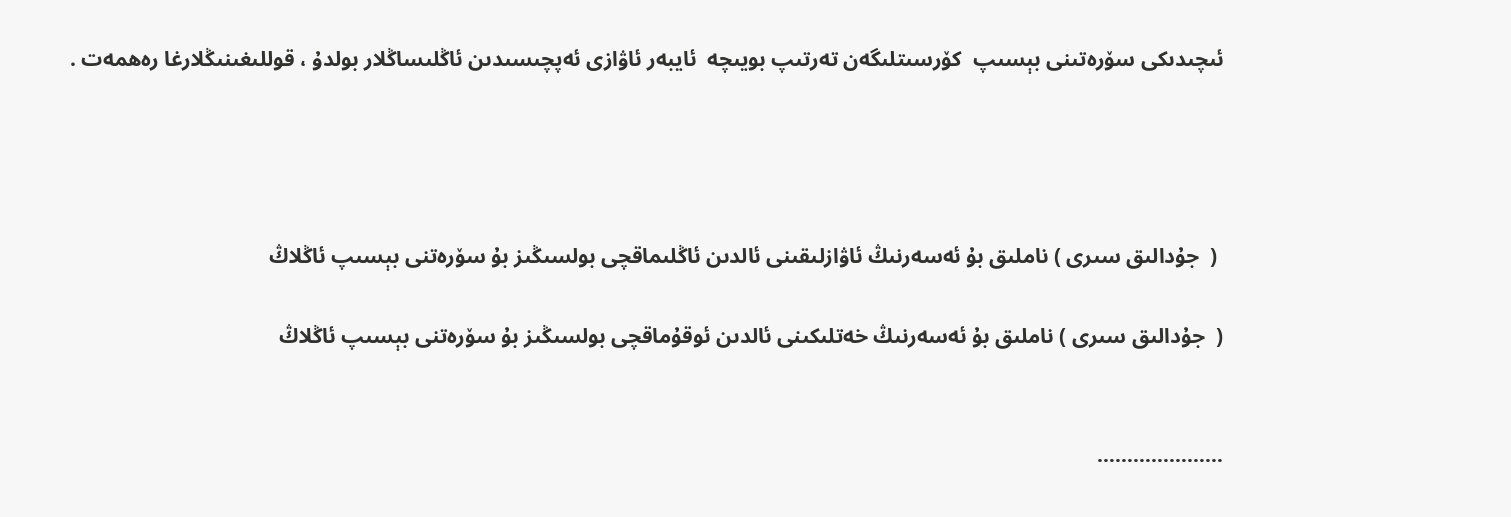ئىچىدىكى سۆرەتىنى بېسىپ  كۆرسىتلىگەن تەرتىپ بويىچە  ئايبەر ئاۋازى ئەپچىسىدىن ئاڭلىساڭلار بولدۇ ، قوللىغىنىڭلارغا رەھمەت .




 (  جۇدالىق سىرى ) ناملىق بۇ ئەسەرنىڭ ئاۋازلىقىنى ئالدىن ئاڭلىماقچى بولسىڭىز بۇ سۆرەتنى بېسىپ ئاڭلاڭ

(  جۇدالىق سىرى ) ناملىق بۇ ئەسەرنىڭ خەتلىكىنى ئالدىن ئوقۇماقچى بولسىڭىز بۇ سۆرەتنى بېسىپ ئاڭلاڭ


…………………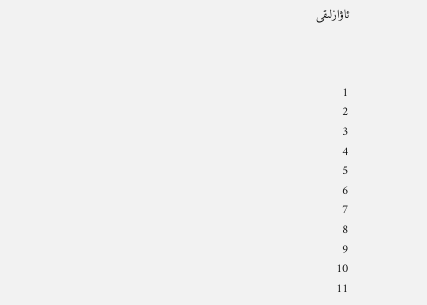ئاۋازلىقى



1
2
3
4
5
6
7
8
9
10
11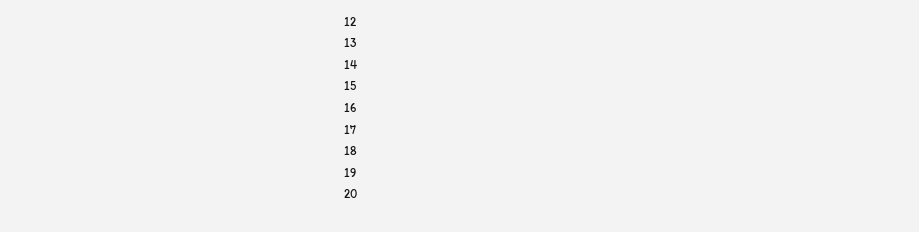12
13
14
15
16
17
18
19
20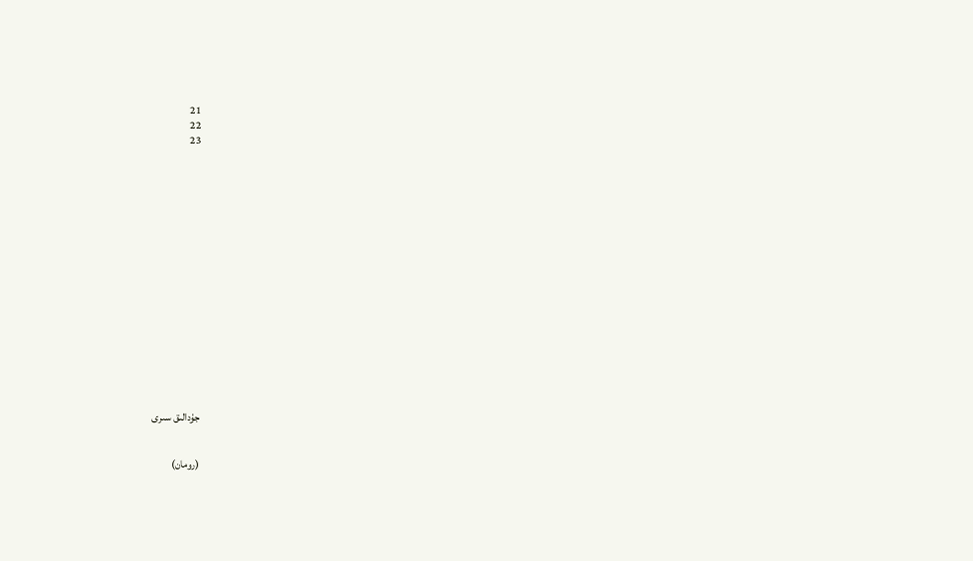21
22
23

















جۇدالىق سىرى


(رومان)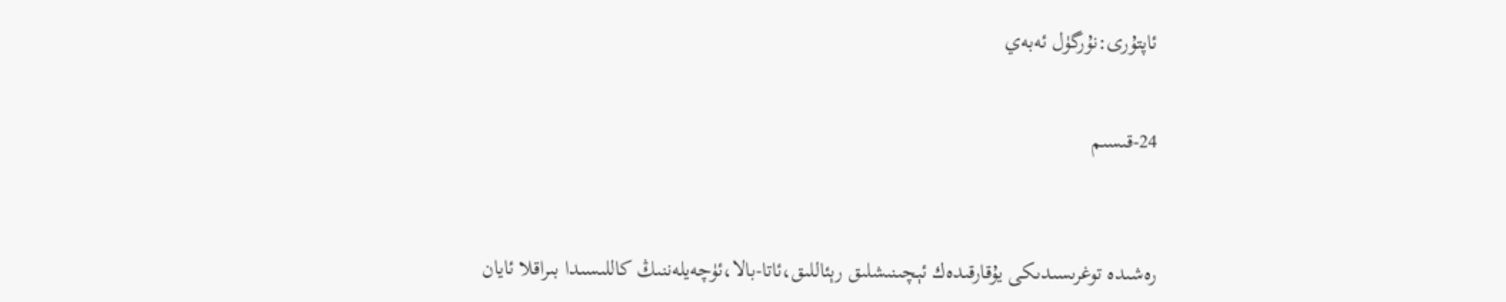ئاپتۇرى:نۇرگۈل ئەبەي


24-قىسىم



رەشىدە توغرىسىدىكى يۇقارقىدەك ئېچىنىشلىق رېئاللىق،ئاتا-بالا،ئۈچەيلەننىڭ كاللىسىدا بىراقلا ئايان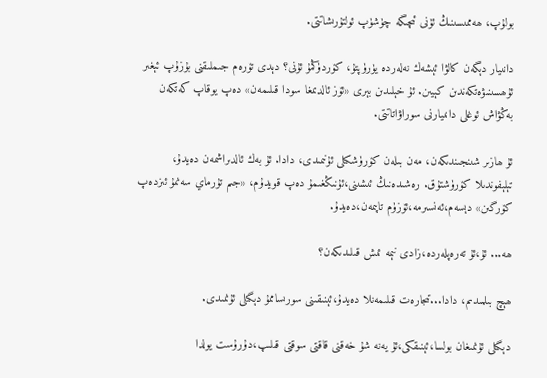بولۇپ، ھەممىسىنىڭ ئۈنى ئىچىگە چۈشۈپ ئولتۇرىشاتتى.

دانىيار دېگەن كالۋا ئېشەك نەلەردە يۈرۈپتۇ، كۆردۈڭمۇ ئۇنى؟ دېدى تۆرەم جىملىقنى بۇزۇپ ئېغىر ئۇھسىنىۋەتكەندىن كېيىن. ئۇ خېلىدىن بېرى «ئۆز ئالدىمغا سودا قىلىمەن» دەپ يوقاپ كەتكەن بەڭۋاش ئوغلى دانىيارنى سوراۋاتاتتى.

ئۇ ھازىر شىنجىندىكەن، مەن بىلەن كۆرۈشكىلى ئۇنىمىدى، دادا. ئۇ بەك ئالدىراشمەن دەيدۇ، تېلېفوندىلا كۆرۈشتۇق. رەشىدەنىڭ ئىشىنى،ئۇنىڭغىمۇ دەپ قويدۇم، «جىم تۇرماي سەنمۇ ئىزدەپ كۆرگىن» دېسەم،ئەنسىرمە،ئۆزۈم تاپىمەن،دەيدۇ.

ھە... ئۇ،ئۇ تەرەپلەردە،زادى نېمە ئىش قىلىدىكەن؟

ھېچ بىلمىدىم، دادا...تىجارەت قىلىمەنلا دەيدۇ،ئېنىقىنى سورىساممۇ دېگىلى ئۇنمىدى.

دېگىلى ئۇنمىغان بولسا،ئېنىقكى،ئۇ يەنە شۇ خەقنى قاقتى سوقتى قىلىپ،دۇرۇست يولدا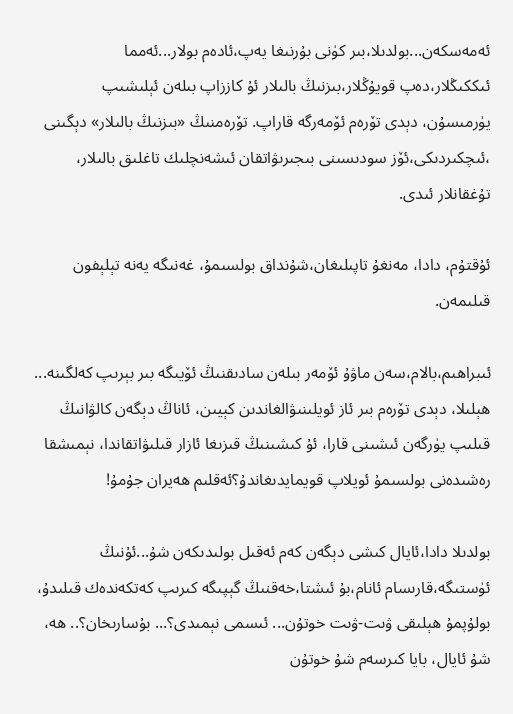ئەمەسكەن...بولدىلا،بىر كۈنى بۇرنىغا يەپ،ئادەم بولار...ئەمما ئىككىڭلار،دەپ قويۇڭلار،بىزنىڭ بالىلار ئۇ كاززاپ بىلەن ئېلىشىپ يۈرمىسۇن، دېدى تۆرەم ئۆمەرگە قاراپ. تۆرەمنىڭ «بىزنىڭ بالىلار» دېگىنى ،ئىچكىردىكى،ئۆز سودىسىنى بىجىرىۋاتقان ئىشەنچلىك تاغلىق بالىلار، تۇغقانلار ئىدى.

ئۇقتۇم، دادا، مەنغۇ تاپىلىغان،شۇنداق بولسىمۇ، غەنىگە يەنە تېلېفون قىلىمەن.

ئىبراھىم،بالام،سەن ماۋۇ ئۆمەر بىلەن سادىقنىڭ ئۆيىگە بىر بېرىپ كەلگىنە... ھېلىلا، دېدى تۆرەم بىر ئاز ئويلىنىۋالغاندىن كېيىن، ئاناڭ دېگەن كالۋانىڭ قىلىپ يۈرگەن ئىشىنى قارا، ئۇ كىشىنىڭ قىزىغا ئازار قىلىۋاتقاندا، نېمىشقا رەشىدەنى بولسىمۇ ئويلاپ قويمايدىغاندۇ؟ئەقلىم ھەيران جۇمۇ!

بولدىلا دادا،ئايال كىشى دېگەن كەم ئەقىل بولىدىكەن شۇ...ئۇنىڭ ئۈستىگە،قارىسام ئانام،بۇ ئىشتا،خەقنىڭ گېپىگە كىرىپ كەتكەندەك قىلىدۇ، بولۇپمۇ ھېلىقى ۋىت-ۋىت خوتۇن... ئىسمى نېمىدى؟... بۇسارىخان؟.. ھە، شۇ ئايال، بايا كىرسەم شۇ خوتۇن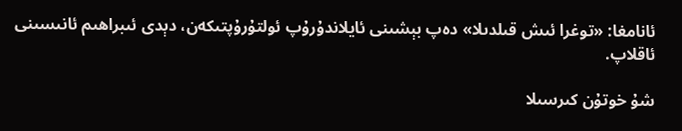ئانامغا: «توغرا ئىش قىلدىلا» دەپ بېشىنى ئايلاندۇرۇپ ئولتۇرۇپتىكەن، دېدى ئىبراھىم ئانىسىنى ئاقلاپ.

شۇ خوتۇن كىرسىلا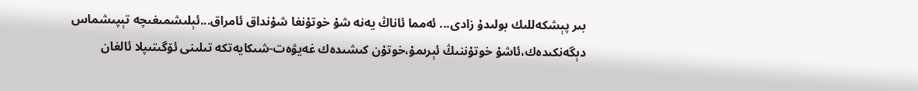بىر پېشكەللىك بولىدۇ زادى... ئەمما ئاناڭ يەنە شۇ خوتۇنغا شۇنداق ئامراق...ئېلىشمىغىچە تېپىشماس دېگەنكىدەك،ئاشۇ خوتۇننىڭ ئېرىمۇ،خوتۇن كىشىدەك غەيۋەت-شىكايەتكە تىلىنى ئۆگىتىپلا ئالغان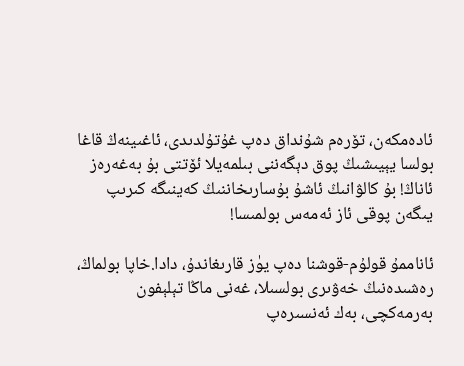ئادەمكەن، تۆرەم شۇنداق دەپ غۇتۇلدىدى، ئاغىينەڭ قاغا بولسا يېيىشىڭ پوق دېگەننى بىلمەيلا ئۆتتى بۇ بەغەرەز ئاناڭ! بۇ كالۋانىڭ ئاشۇ بۇسارىخاننىڭ كەينىگە كىرىپ يىگەن پوقى ئاز ئەمەس بولمىسا!

ئاناممۇ قولۇم-قوشنا دەپ يۈز قارىغاندۇ، دادا.خاپا بولماڭ، رەشىدەنىڭ خەۋىرى بولسىلا، غەنى ماڭا تېلېفون بەرمەكچى، بەك ئەنسىرەپ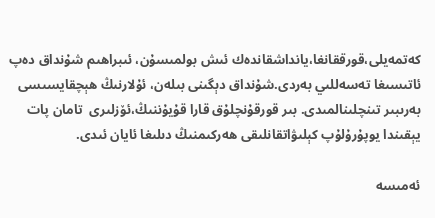كەتمەيلى،قورققانغا،يانداشقاندەك ئىش بولمىسۇن، ئىبراھىم شۇنداق دەپ ئاتىسىغا تەسەللىي بەردى.شۇنداق دېگىنى بىلەن، ئۇلارنىڭ ھېچقايسىسى بەرىبىر تىنچلىنالمىدى. بىر قورقۇنچلۇق قارا قۇيۇننىڭ،ئۆزلىرى  تامان پات يېقىندا يوپۇرۇلۇپ كېلىۋاتقانلىقى ھەركىمنىڭ دىلىغا ئايان ئىدى.

ئەمىسە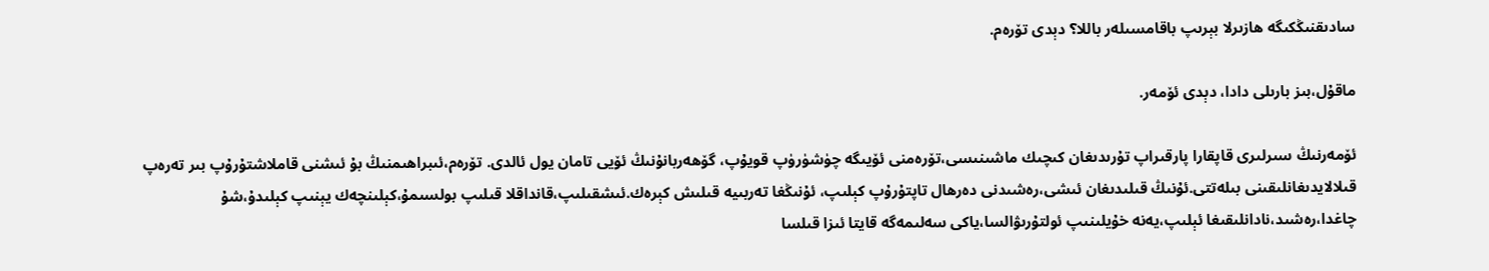سادىقنىڭكىگە ھازىرلا بېرىپ باقامسىلەر باللا؟ دېدى تۆرەم.

ماقۇل،بىز بارىلى دادا، دېدى ئۆمەر.

ئۆمەرنىڭ سىرلىرى قاپقارا پارقىراپ تۇرىدىغان كىچىك ماشىنىسى،تۆرەمنى ئۆيىگە چۈشۈرۈپ قويۇپ، گۆھەربانۇنىڭ ئۆيى تامان يول ئالدى. تۆرەم،ئىبراھىمنىڭ بۇ ئىشنى قاملاشتۇرۇپ بىر تەرەپ قىلالايدىغانلىقىنى بىلەتتى.ئۇنىڭ قىلىدىغان ئىشى،رەشىدنى دەرھال تاپتۇرۇپ كېلىپ، ئۇنىڭغا تەربىيە قىلىش كېرەك.ئىشقىلىپ،قانداقلا قىلىپ بولسىمۇ،كېلىنچەك يېنىپ كېلىدۇ،شۇ چاغدا،رەشىد،نادانلىقىغا ئېلىپ،يەنە خۇيلىنىپ ئولتۇرىۋالسا،ياكى سەلىمەگە قايتا ئىزا قىلسا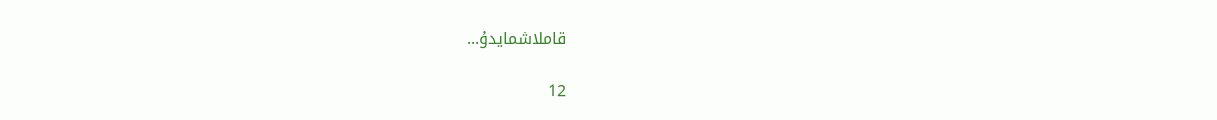قاملاشمايدۇ...

12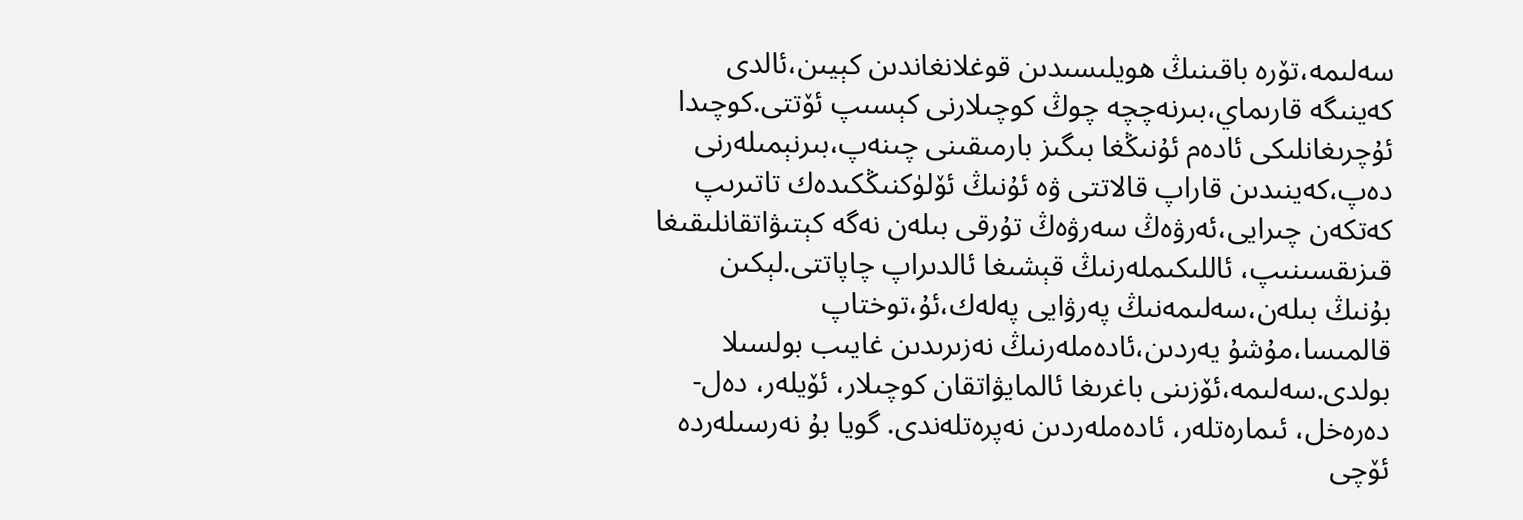سەلىمە،تۆرە باقىنىڭ ھويلىسىدىن قوغلانغاندىن كېيىن،ئالدى كەينىگە قارىماي،بىرنەچچە چوڭ كوچىلارنى كېسىپ ئۆتتى.كوچىدا ئۇچرىغانلىكى ئادەم ئۇنىڭغا بىگىز بارمىقىنى چىنەپ،بىرنېمىلەرنى دەپ،كەينىدىن قاراپ قالاتتى ۋە ئۇنىڭ ئۆلۈكنىڭكىدەك تاتىرىپ كەتكەن چىرايى،ئەرۋەڭ سەرۋەڭ تۇرقى بىلەن نەگە كېتىۋاتقانلىقىغا قىزىقسىنىپ، ئاللىكىملەرنىڭ قېشىغا ئالدىراپ چاپاتتى.لېكىن بۇنىڭ بىلەن،سەلىمەنىڭ پەرۋايى پەلەك،ئۇ،توختاپ قالمىسا،مۇشۇ يەردىن،ئادەملەرنىڭ نەزىرىدىن غايىب بولسىلا بولدى.سەلىمە،ئۆزىنى باغرىغا ئالمايۋاتقان كوچىلار، ئۆيلەر، دەل-دەرەخل، ئىمارەتلەر، ئادەملەردىن نەپرەتلەندى. گويا بۇ نەرسىلەردە ئۆچى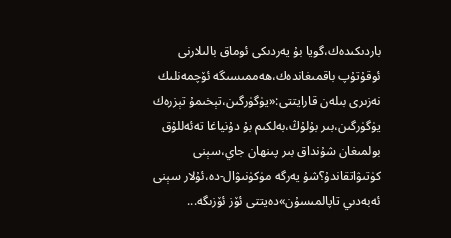باردىكىدەك،گويا بۇ يەردىكى ئوماق بالىلارنى ئوقۇتۇپ باقمىغاندەك،ھەممىسىگە ئۆچمەنلىك نەزىرى بىلەن قارايتتى:«يۈگۈرگىن،تېخىمۇ تېزرەك يۈگۈرگىن،بىر بۇلۇڭ،بەلكىم بۇ دۇنياغا تەئەللۇق بولمىغان شۇنداق بىر پىنھان جاي،سېنى كۈتىۋاتقاندۇ؟شۇ يەرگە مۈكۈنىۋال-دە،ئۇلار سېنى ئەبەدىي تاپالمىسۇن»دەيتتى ئۆز ئۆزىگە...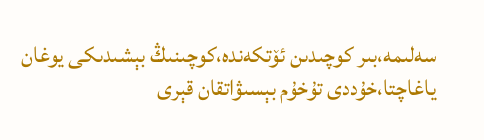سەلىمە،بىر كوچىدىن ئۆتكەندە،كوچىنىڭ بېشىدىكى يوغان ياغاچتا،خۇددى تۇخۇم بېسىۋاتقان قېرى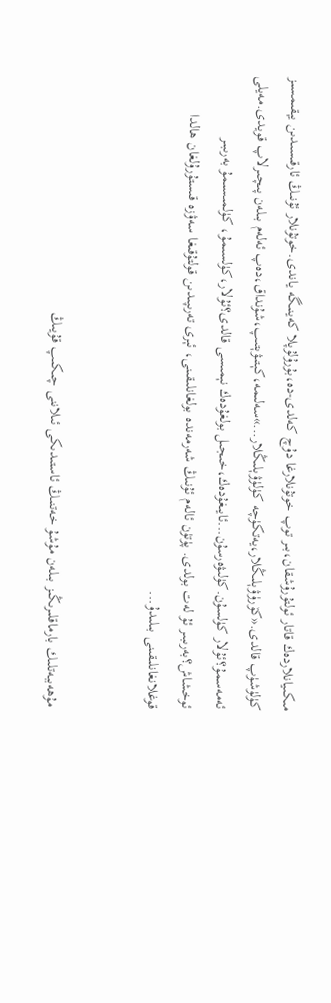مىكىيانلاردەك قاتار ئولتۇرۇشقان،بىر توپ خوتۇنلارغا دۇچ كەلدى-دە،بۇرۇلۇپلا كەينىگە ياندى.خوتۇنلار ئۇنىڭ ئارقىسىدىن يېقىمسىز كۈلۈشۈپ قالدى.«كۆرۈۋېلىڭلار،يەتكۈچە كۈلۈۋېلىڭلار...»سەلىمە،كېتىۋېتىپ،شۇنداق،دەپ ئەلەم بىلەن پىچىرلاپ قويدى.مەيلى ئەمەسمۇ؟ئۇلار كۈلسۇن.كۈلىۋەرسۇن...ئايىغۇدەك،خىجىل بولغۇدەك نېمىسى قالدى؟ئۇلار،كۈلسىمۇ، كۈلمىسىمۇ بەرىبىر ئوخشاش؟بەرىبىر ئۇ لەت بولدى. پۈتۈن ئالەم ئۇنىڭ شەرمەندە بولغانلىقىنى، ئېرى تەرىپىدىن قولتۇقىغا سەۋزە قىستۇرۇلغان ھالدا قوغلانغانلىقىنى بىلىدۇ...


مۇھەببەتلىك بارماقلىرىڭىز بىلەن مۇشۇ خەتنىڭ ئاستىدىكى ئىلاننى چىكىپ قۇيىڭ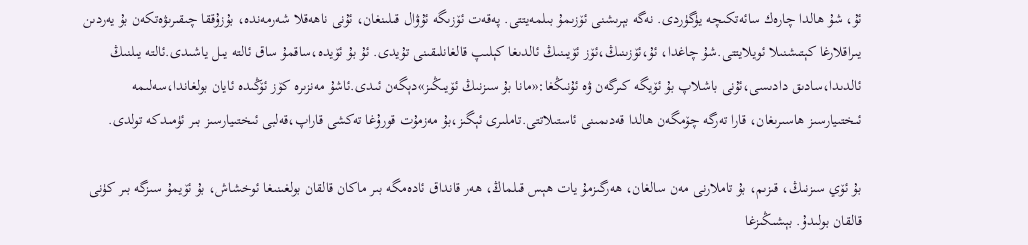ئۇ، شۇ ھالدا چارەك سائەتكىچە يۈگۈردى. نەگە بېرىشنى ئۆزىمۇ بىلمەيتتى. پەقەت ئۆزىگە ئۇۋال قىلىنغان، ئۇنى ناھەقلا شەرمەندە، بۇزۇققا چىقىرىۋەتكەن بۇ يەردىن يىراقلارغا كېتىشنىلا ئويلايتتى.شۇ چاغدا، ئۇ،ئۆزىنىڭ،ئۆز ئۆيىنىڭ ئالدىغا كېلىپ قالغانلىقىنى تۇيدى. ئۇ بۇ ئۆيدە،ساقمۇ ساق ئالتە يىل ياشىدى.ئالتە يىلنىڭ ئالدىدا،سادىق دادىسى،ئۇنى باشلاپ بۇ ئۆيگە كىرگەن ۋە ئۇنىڭغا:«مانا بۇ سىزنىڭ ئۆيىڭىز»دېگەن ئىدى.ئاشۇ مەنزىرە كۆز ئۆڭىدە ئايان بولغاندا،سەلىمە ئىختىيارسىز ھاسىرىغان، قارا تەرگە چۆمگەن ھالدا قەدىمىنى ئاستىلاتتى.تاملىرى ئېگىز،بۇ مەزمۇت قورۇغا تەكشى قاراپ،قەلبى ئىختىيارسىز بىر ئۈمىدكە تولدى.

بۇ ئۆي سىزنىڭ، قىزىم، بۇ تاملارنى مەن سالغان، ھەرگىزمۇ يات ھېس قىلماڭ، ھەر قانداق ئادەمگە بىر ماكان قالقان بولغىنىغا ئوخشاش، بۇ ئۆيمۇ سىزگە بىر كۈنى قالقان بولىدۇ. بېشىڭىزغا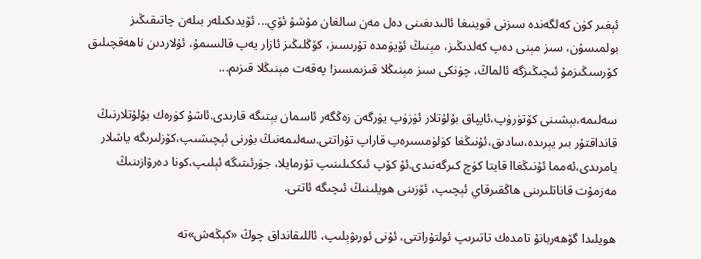ئېغىر كۈن كەلگەندە سىزنى قوينىغا ئالىدىغىنى دەل مەن سالغان مۇشۇ ئۆي... ئۆيدىكىلەر بىلەن چاتىقىڭىز بولمىسۇن، سىز مېنى دەپ كەلدىڭىز، مېنىڭ ئۆيۈمدە تۇرىسىز، كۆڭلىڭىز ئازار يەپ قالسىمۇ، ئۇلاردىن ناھەقچىلىق كۆرسىڭىزمۇ ئىچىڭىزگە ئالماڭ، چۈنكى سىز مېنىڭلا قىزىمسىز! پەقەت مېنىڭلا قىزىم...

سەلىمە،بېشىنى كۆتۈرۈپ،ئاپپاق بۇلۇتلار ئۈزۈپ يۈرگەن زەڭگەر ئاسمان بېتىگە قارىدى.ئاشۇ كۈرەك بۇلۇتلارنىڭ قانداقتۇر بىر يېرىدە،سادىق،ئۇنىڭغا كۈلۈمسىرەپ قاراپ تۇراتتى.سەلىمەنىڭ بۇرنى ئېچىشىپ،كۆزلىرىگە ياشلار يامرىدى،ئەمما ئۇنىڭغاا قايتا كۈچ كىرگەنىدى.ئۇ كۆپ ئىككىلىنىپ تۇرمايلا، جۈرئىتىگە ئېلىپ،كونا دەرۋازىنىڭ مەزمۇت قاناتلىرىنى ھاڭقىرقاي ئېچىپ، ئۆزىنى ھويلىنىڭ ئىچىگە ئاتتى.

ھويلىدا گۆھەربانۇ تامدەك تاتىرىپ ئولتۇراتتى، ئۇنى ئورىۋېلىپ، ئاللىقانداق چوڭ «كېڭەش»تە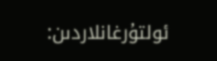ئولتۇرغانلاردىن: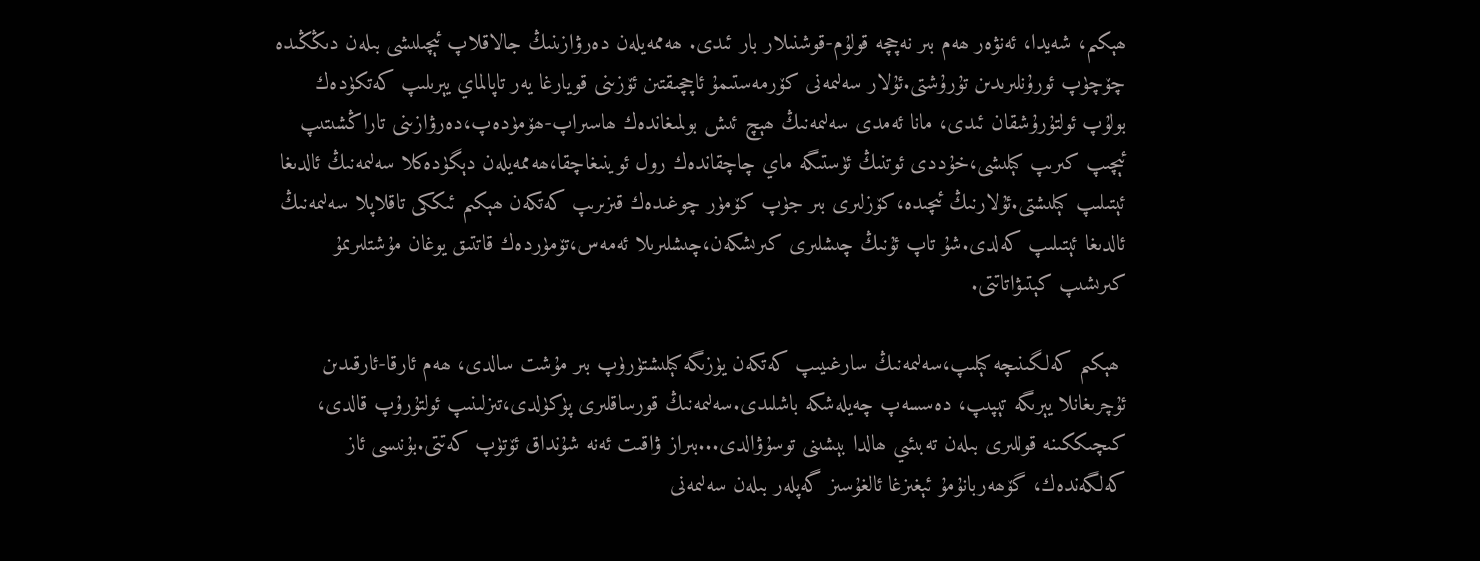ھېكىم، شەيدا، ئەنۋەر ھەم بىر نەچچە قولۇم-قوشنىلار بار ئىدى. ھەممەيلەن دەرۋازىنىڭ جالاقلاپ ئېچىلىشى بىلەن دىڭڭىدە چۆچۈپ ئورۇنلىرىدىن تۇرۇشتى.ئۇلار سەلىمەنى كۆرمەستىمۇ ئاچچىقتىن ئۆزىنى قويارغا يەر تاپالماي يېرىلىپ كەتكۈدەك بولۇپ ئولتۇرۇشقان ئىدى، مانا ئەمدى سەلىمەنىڭ ھېچ ئىش بولمىغاندەك ھاسىراپ-ھۆمۈدەپ،دەرۋازىنى تاراڭشىتىپ ئېچىپ كىرىپ كېلىشى،خۇددى ئوتنىڭ ئۈستىگە ماي چاچقاندەك رول ئوينىغاچقا،ھەممەيلەن دېگۈدەكلا سەلىمەنىڭ ئالدىغا ئېتىلىپ كېلىشتى.ئۇلارنىڭ ئىچىدە،كۆزلىرى بىر جۈپ كۆمۈر چوغىدەك قىزىرىپ كەتكەن ھېكىم ئىككى تاقلاپلا سەلىمەنىڭ ئالدىغا ئېتىلىپ كەلدى.شۇ تاپ ئۇنىڭ چىشلىرى كىرىشكەن،چىشلىرىلا ئەمەس،تۆمۈردەك قاتتىق يوغان مۇشتلىرىمۇ كىرىشىپ كېتىۋاتاتتى.

 ھېكىم كەلگىنىچە كېلىپ،سەلىمەنىڭ سارغىيىپ كەتكەن يۈزىگە كېلىشتۈرۈپ بىر مۇشت سالدى، ھەم ئارقا-ئارقىدىن ئۇچرىغانلا يېرىگە تېپىپ، دەسسەپ چەيلەشكە باشلىدى.سەلىمەنىڭ قورساقلىرى پۈكۈلدى،تىزلىنىپ ئولتۇرۇپ قالدى، كىچىككىنە قوللىرى بىلەن تەبىئىي ھالدا بېشىنى توسۇۋالدى...بىراز ۋاقىت ئەنە شۇنداق ئۆتۈپ كەتتى.بۇنىسى ئاز كەلگەندەك، گۆھەربانۇمۇ ئېغىزغا ئالغۇسىز گەپلەر بىلەن سەلىمەنى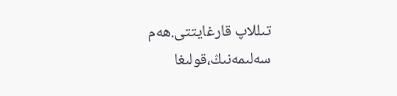تىللاپ قارغايتتى.ھەم سەلىمەنىڭ،قولىغا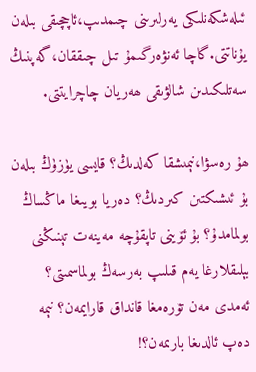ئىلەشكەنلىكى يەرلىرىنى چىمدىپ،ئاچچىقى بىلەن يۇناتتى.گاچا ئەنۋەرگىمۇ تىل چىققان،گەپنىڭ سەتلىكىدىن شالۋىقى ھەريان چاچرايتتى.

ھۇ رەسۋا،نېمىشقا كەلدىڭ؟ قايسى يۈزۈڭ بىلەن بۇ ئىشىكتىن كىردىڭ؟ دەريا بويىغا ماڭساڭ بولمامدۇ؟ بۇ ئۆينى تاپقۇچە مەينەت تېنىڭنى بېلىقلارغا يەم قىلىپ بەرسەڭ بولماسمىتى؟ ئەمدى مەن تۆرەمغا قانداق قارايمەن؟ نېمە دەپ ئالدىغا بارىمەن؟!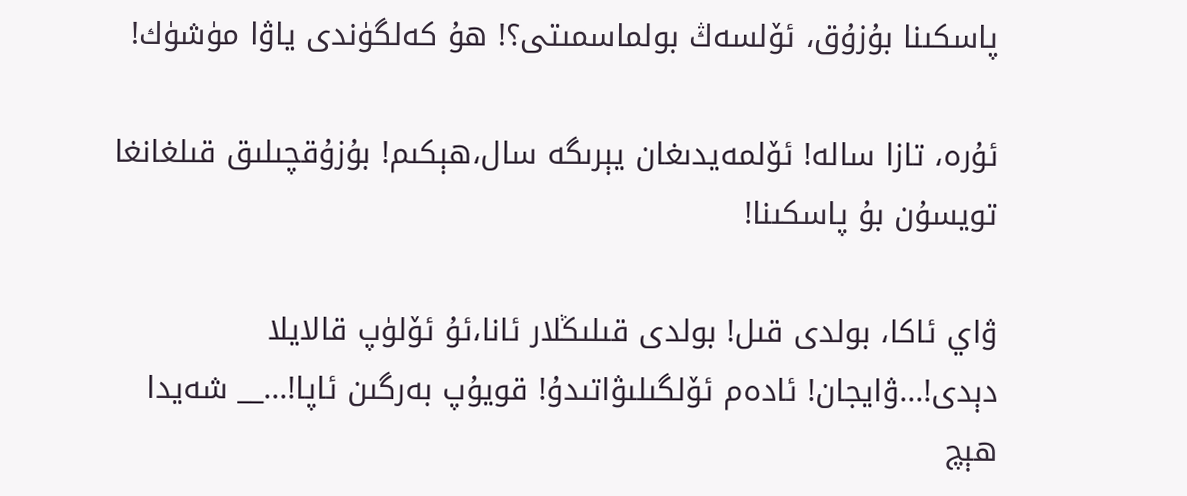پاسكىنا بۇزۇق، ئۆلسەڭ بولماسمىتى؟! ھۇ كەلگۈندى ياۋا مۈشۈك!

ئۇرە، تازا سالە! ئۆلمەيدىغان يېرىگە سال،ھېكىم! بۇزۇقچىلىق قىلغانغا تويسۇن بۇ پاسكىنا!

ۋاي ئاكا، بولدى قىل! بولدى قىلىڭلار ئانا،ئۇ ئۆلۈپ قالايلا دېدى!...ۋايجان! ئادەم ئۆلگىلىۋاتىدۇ! قويۇپ بەرگىن ئاپا!...__ شەيدا ھېچ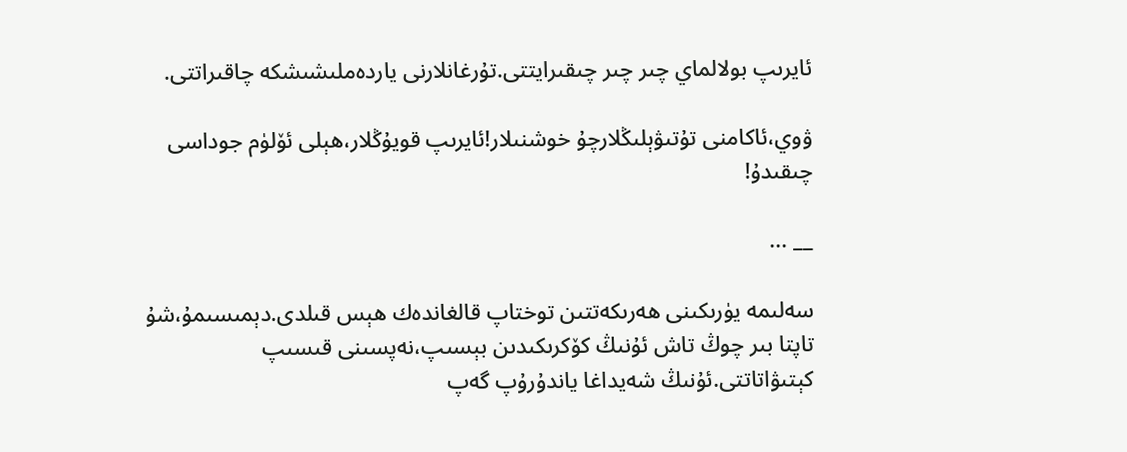ئايرىپ بولالماي چىر چىر چىقىرايتتى.تۇرغانلارنى ياردەملىشىشكە چاقىراتتى.

ۋوي،ئاكامنى تۇتىۋېلىڭلارچۇ خوشنىلار!ئايرىپ قويۇڭلار،ھېلى ئۆلۈم جوداسى چىقىدۇ!

__ ...

سەلىمە يۈرىكىنى ھەرىكەتتىن توختاپ قالغاندەك ھېس قىلدى.دېمىسىمۇ،شۇ تاپتا بىر چوڭ تاش ئۇنىڭ كۆكرىكىدىن بېسىپ،نەپسىنى قىسىپ كېتىۋاتاتتى.ئۇنىڭ شەيداغا ياندۇرۇپ گەپ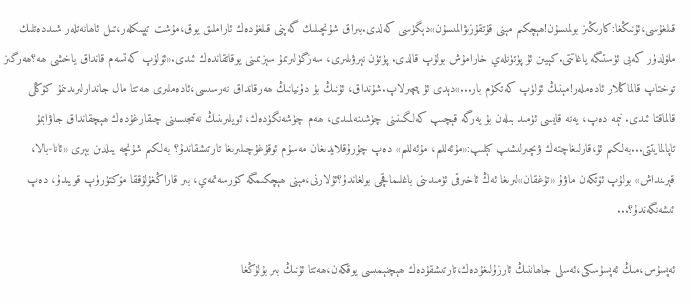قىلغۇسى،ئۇنىڭغا:كارىڭىز بولمىسۇن!ھېچكىم مېنى قۇتقۇزىۋالمىسۇن»دېگۈسى كەلدى.بىراق شۇنچىلىك گەپنى قىلغۇدەك ئاراملىق يوق،مۇشت تېپىكلەر،تىل ئاھانەتلەر شىددەتلىك ملۆلدۈر كەبى ئۈستىگە ياغاتتى.كېيىن ئۇ پۈتۈنلەي خارامۇش بولۇپ قالدى. پۈتۈن نېرۋىلىرى، سەزگۈلىرىمۇ سېزىمىنى يوقاتقاندەك ئىدى.«ئۆلۈپ كەتسەم قانداق ياخشى ھە؟ھەرگىز توختاپ قالماڭلار ئادەملەر!مېنىڭ ئۆلۈپ كەتكۈم بار...»دېدى ئۇ پىچىرلاپ.شۇنداق، ئۇنىڭ بۇ دۇنيانىڭ ھەرقانداق نەرسىسى،ئادەملىرى ھەتتا مال جاندارلىرىدىنمۇ كۆڭلى قالماقتا ئىدى. نېمە دەپ، يەنە قايسى ئۈمىد بىلەن بۇ يەرگە قېچىپ كەلگىنىنى چۈشىنەلمىدى، ھەم چۈشەنگۈدەك، ئويلىرىنىڭ نەتىجىسىنى چىقارغۇدەك ھېچقانداق جاۋابمۇ تاپالمايتتى...بەلكىم ئۇ،قارلىغاچتەك ۋىچىرلىشىپ كېلىپ:«مۇئەللىم، مۇئەللىم» دەپ چۇرۇقلايدىغان مەسۇم ئوقۇغۇچىلىرىغا تارتىشقاندۇ؟ بەلكىم شۇنچە يىلدىن بېرى «ئانا-بالا، قېرىنداش» بولۇپ ئۆتكەن ماۋۇ «تۇغقان»لىرىغا ئەڭ ئاخىرقى ئۈمىدىنى باغلىماقچى بولغاندۇ؟ئۇلارنى،مېنى ھېچكىمگە كۆرسەتمەي، بىر قاراڭغۇلۇققا مۆكتۈرۈپ قويىدۇ، دەپ ئىشەنگەندۇ؟...

ئەپسۇس،مىڭ ئەپسۇسكى،ئەسلى جاھاننىڭ ئارزۇلىغۇدەك،تارتىشقۇدەك ھېچنېمىسى يوقكەن،ھەتتا ئۇنىڭ بىر بۇلۇڭغا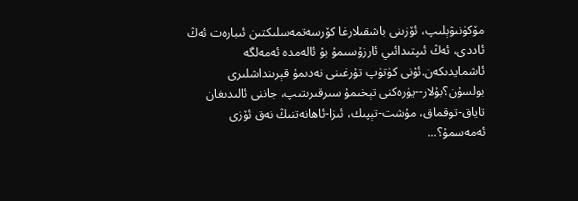مۆكۈنىۋېلىپ، ئۆزىنى باشقىلارغا كۆرسەتمەسلىكتىن ئىبارەت ئەڭ ئاددى، ئەڭ ئىپتىدائىي ئارزۇسىمۇ بۇ ئالەمدە ئەمەلگە ئاشمايدىكەن.ئۇنى كۈتۈپ تۇرغىنى نەدىمۇ قېرىنداشلىرى بولسۇن؟بۇلار--يۈرەكنى تېخىمۇ سىرقىرىتىپ، جاننى ئالىدىغان تاياق-توقماق، مۇشت-تېپىك، ئىزا-ئاھانەتنىڭ نەق ئۆزى ئەمەسمۇ؟...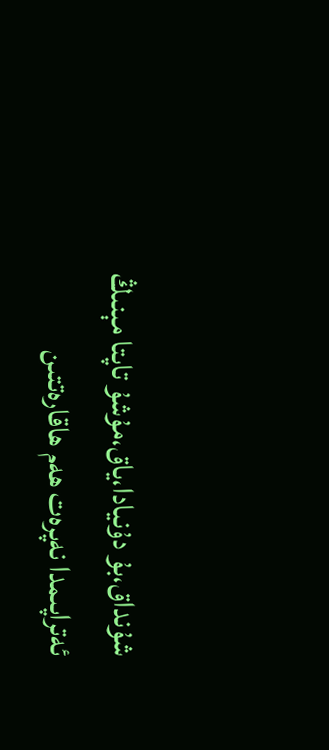شۇنداق،بۇ دۇنيادا،ياق،مۇشۇ تاپتا مېنىڭ ئەتراپىمدا نەپرەت ھەم ھاقارەتتىن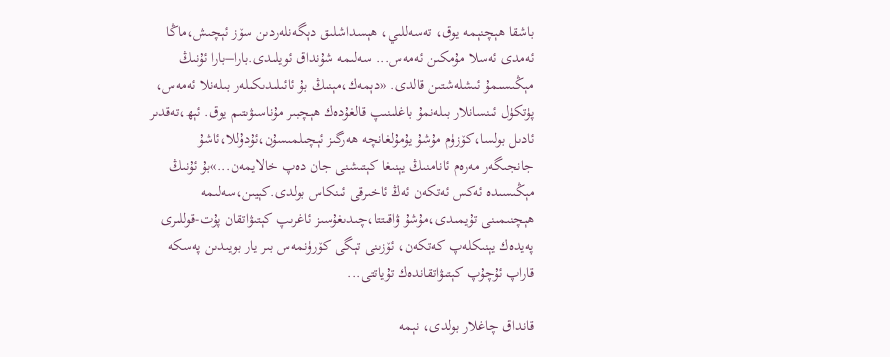باشقا ھېچنېمە يوق، تەسەللىي، ھېسداشلىق دېگەنلەردىن سۆز ئېچىش،ماڭا ئەمدى ئەسلا مۇمكىن ئەمەس... سەلىمە شۇنداق ئويلىدى.بارا–بارا ئۇنىڭ مېڭىسىمۇ ئىشلەشتىن قالدى. «دېمەك،مېنىڭ بۇ ئائىلىدىكىلەر بىلەنلا ئەمەس، پۈتكۈل ئىنسانلار بىلەنمۇ باغلىنىپ قالغۇدەك ھېچبىر مۇناسىۋىتىم يوق. ئېھ،تەقدىر ئادىل بولسا،كۆزۈم مۇشۇ يۇمۇلغانچە ھەرگىز ئېچىلمىسۇن،ئۇدۇللا،ئاشۇ جانجىگەر مەرەم ئانامنىڭ يېنىغا كېتىشنى جان دەپ خالايمەن...»بۇ ئۇنىڭ مېڭىسىدە ئەكس ئەتكەن ئەڭ ئاخىرقى ئىنكاس بولدى.كېيىن،سەلىمە ھېچنىمىنى تۇيمىدى،مۇشۇ ۋاقىتتا،چىدىغۇسىز ئاغرىپ كېتىۋاتقان پۇت-قوللىرى پەيدەك يېنىكلەپ كەتكەن، ئۆزىنى تېگى كۆرۈنمەس بىر يار بويىدىن پەسكە قاراپ ئۇچۇپ كېتىۋاتقاندەك تۇياتتى...

قانداق چاغلار بولدى، نېمە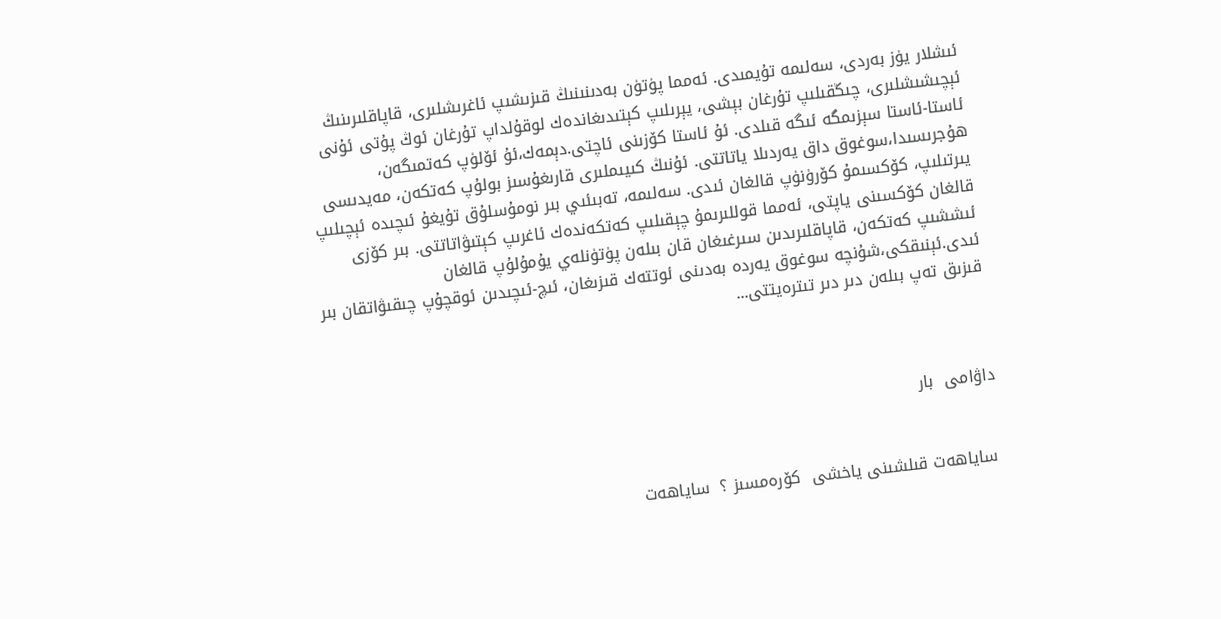ئىشلار يۈز بەردى، سەلىمە تۇيمىدى. ئەمما پۈتۈن بەدىنىنىڭ قىزىشىپ ئاغرىشلىرى، قاپاقلىرىنىڭ ئېچىشىشلىرى، چىڭقىلىپ تۇرغان بېشى، يېرىلىپ كېتىدىغاندەك لوقۇلداپ تۇرغان ئوڭ پۇتى ئۇنى ئاستا-ئاستا سېزىمگە ئىگە قىلدى. ئۇ ئاستا كۆزىنى ئاچتى.دېمەك،ئۇ ئۆلۈپ كەتمىگەن، ھۇجرىسىدا،سوغوق داق يەردىلا ياتاتتى. ئۇنىڭ كىيىملىرى قارىغۇسىز بولۇپ كەتكەن، مەيدىسى يىرتىلىپ، كۆكسىمۇ كۆرۈنۈپ قالغان ئىدى. سەلىمە، تەبىئىي بىر نومۇسلۇق تۇيغۇ ئىچىدە ئېچىلىپ قالغان كۆكسىنى ياپتى، ئەمما قوللىرىمۇ چېقىلىپ كەتكەندەك ئاغرىپ كېتىۋاتاتتى. بىر كۆزى ئىششىپ كەتكەن، قاپاقلىرىدىن سىرغىغان قان بىلەن پۈتۈنلەي يۇمۇلۇپ قالغان ئىدى.ئېنىقكى،شۇنچە سوغوق يەردە بەدىنى ئوتتەك قىزىغان، ئىچ-ئىچىدىن ئوقچۇپ چىقىۋاتقان بىر قىزىق تەپ بىلەن دىر دىر تىترەيتتى...



داۋامى  بار


 ساياھەت قىلشىنى ياخشى  كۆرەمسىز ؟  ساياھەت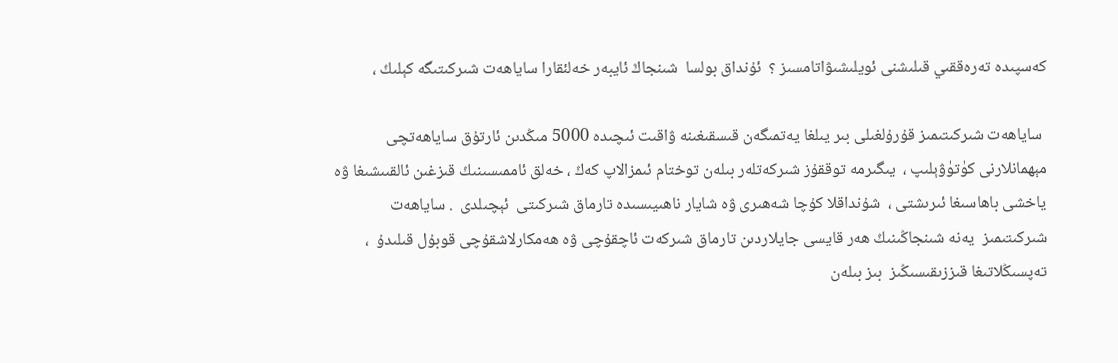كەسپىدە تەرەققىي قىلىشنى ئويلىشىۋاتامسىز ؟  ئۇنداق بولسا  شىنجاڭ ئايبەر خەلئقارا ساياھەت شىركىتىگە كېلىڭ ،

 ساياھەت شىركىتىمىز قۇرۇلغىلى بىر يىلغا يەتمىگەن قىسقىغىنە ۋاقىت ئىچىدە 5000 مىڭدىن ئارتۇق ساياھەتچى مېھمانلارنى كۈتۈۋېلىپ ،  يىگىرمە توققۇز شىركەتلەر بىلەن توختام ئىمزالاپ كەڭ ، خەلق ئاممىسىنىڭ قىزغىن ئالقىىشىغا ۋە ياخشى باھاسىغا ئىرىشتى ،  شۇنداقلا كۇچا شەھىرى ۋە شايار ناھىيىسىدە تارماق شىركىتى  ئېچىلدى  . ساياھەت  شىركىتىمىز  يەنە شىنجاڭىنىڭ ھەر قايسى جايلاردىن تارماق شىركەت ئاچقۇچى ۋە ھەمكارلاشقۇچى قوبۇل قىلىدۇ  ،  تەپسىڭلاتىغا قىززىقىسىڭىز  بىز بىلەن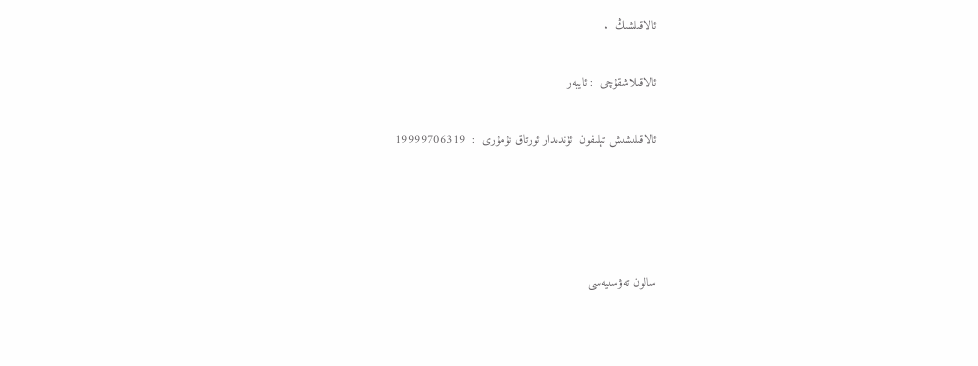ئالاقىلشىڭ  .

ئالاقىلاشقۇچى  : ئايبەر

ئالاقىلىشىش تېلىفون  ئۈندىدار ئورتاق نۇمۇرى  :  19999706319




سالون تەۋسىيەسى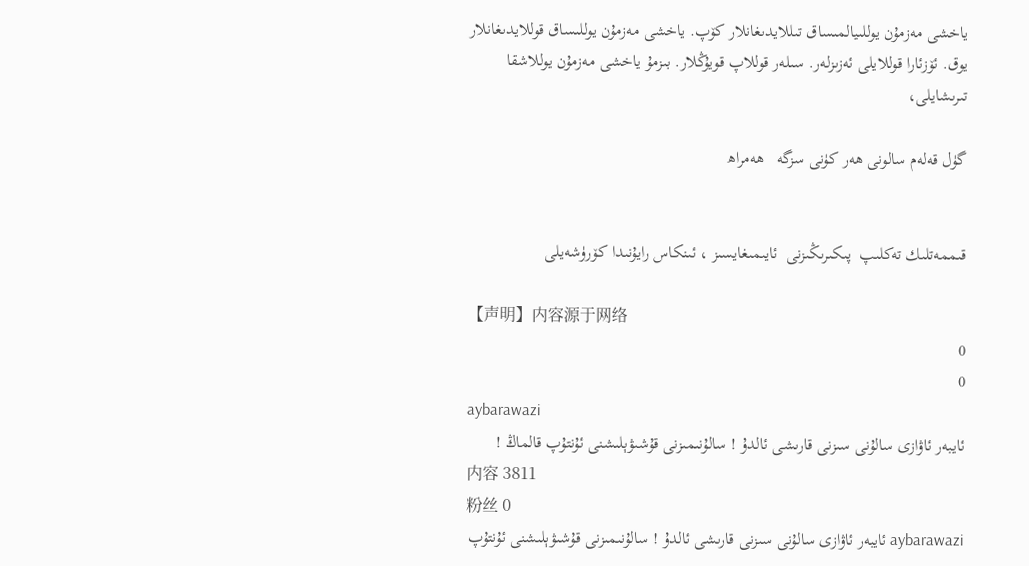ياخشى مەزمۇن يوللىيالمىساق تىللايدىغانلار كۆپ. ياخشى مەزمۇن يوللىساق قوللايدىغانلار يوق. ئۆزئارا قوللايلى ئەزىزلەر. سىلەر قوللاپ قويۇڭلار. بىزمۇ ياخشى مەزمۇن يوللاشقا تىرىشايلى،

گۈل قەلەم سالونى ھەر كۈنى سزگە   ھەمراھ


قىممەتلىك تەكلىپ  پىكىرىڭىزنى  ئايىمىغايسىز ، ئىنكاس رايۇنىدا كۆرۈشەيلى

【声明】内容源于网络
0
0
aybarawazi
ئايبەر ئاۋازى سالۇنى سىزنى قارىشى ئالدۇ ! سالۇنىمىزنى قۇشىۋېلىشنى ئۇنتۇپ قالماڭ !
内容 3811
粉丝 0
aybarawazi ئايبەر ئاۋازى سالۇنى سىزنى قارىشى ئالدۇ ! سالۇنىمىزنى قۇشىۋېلىشنى ئۇنتۇپ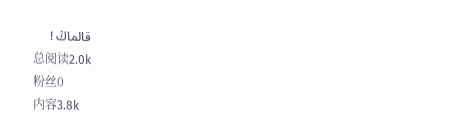قالماڭ !
总阅读2.0k
粉丝0
内容3.8k